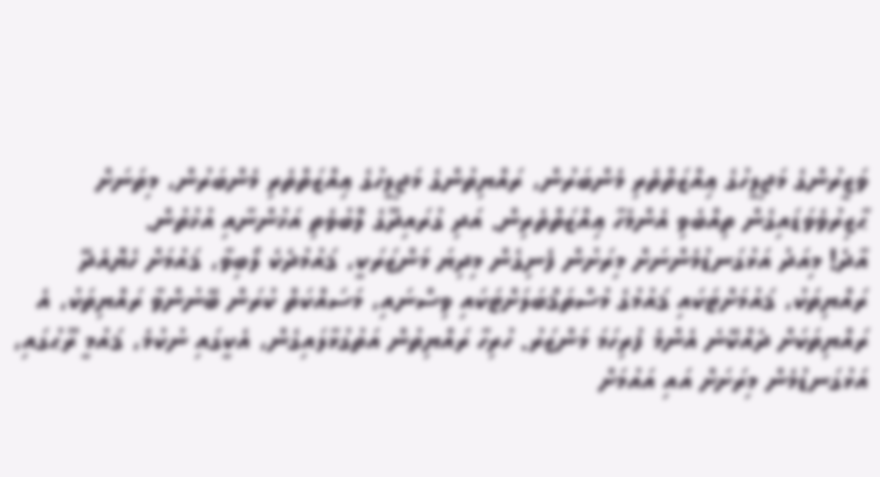ވަޒީރުންގެ މަޖިލީހުގެ ޢިއްޒަތްތެރި މެންބަރުން، ރައްޔިތުންގެ މަޖިލީހުގެ ޢިއްޒަތްތެރި މެންބަރުން، މިތަނަށް ޙާޒިރުވެވަޑައިގެން ތިއްބެވި އެންމެހާ ޢިއްޒަތްތެރިން. އަދި ގުރައިދޫގެ ލޮބުވެތި އަޚުންނާއި އުޚުތުން.
އާދެ! މިއަދު އަޅުގަނޑުމެންނަށް މިރަށުން ފެނިގެން މިދިޔަ މަންޒަރަކީ، ޤައުމުދެކެ ލޯބިވާ، ޤައުމަށް ހެޔޮއެދޭ ރައްޔިތަކު، ޤައުމަށްޓަކައި ޤައުމުގެ މުސްތަޤްބަލަށްޓަކައި ވިސްނައި، މަސައްކަތް ކުރަން ބޭނުންވާ ރައްޔިތަކު، އެ ރައްޔިތަކަށް ދެއްކޭނެ އެންމެ ފުރިހަމަ މަންޒަރު. ހުރިހާ ރައްޔިތުން އަތުގުޅާލައިގެން، އެކީގައި ނުކުމެ، ޤައުމީ ރޫޙުގައި، އަޅުގަނޑުމެން މިރަށަށް އައި އައުމަށް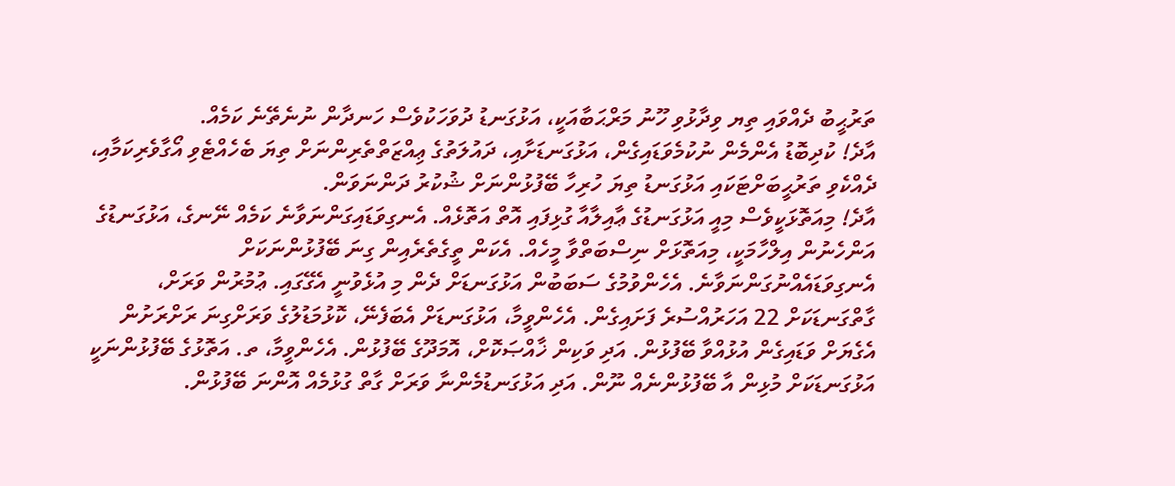ތަރުޙީބު ދެއްވައި ތިޔ ވިދާޅުވި ހޫނު މަރްޙަބާއަކީ، އަޅުގަނޑު ދުވަހަކުވެސް ހަނދާން ނުނެތޭނެ ކަމެއް.
އާދެ! ކުދިބޮޑު އެންމެން ނުކުމެވަޑައިގެން، އަޅުގަނޑަށާއި، ދައުލަތުގެ ޢިއްޒަތްތެރިންނަށް ތިޔަ ބެހެއްޓެވި އޯގާވެރިކަމާއި، ދެއްކެވި ތަރުޙީބަށްޓަކައި އަޅުގަނޑު ތިޔަ ހުރިހާ ބޭފުޅުންނަށް ޝުކުރު ދަންނަވަން.
އާދެ! މިއަތޮޅަކީވެސް މިއީ އަޅުގަނޑުގެ ޢާއިލާއާ ގުޅިފައި އޮތް އަތޮޅެއް. އެނގިވަޑައިގަންނަވާނެ ކަމެއް ނޭނގެ، އަޅުގަނޑުގެ އަންހެނުން އިލްހާމަކީ، މިއަތޮޅަށް ނިސްބަތްވާ މީހެއް. އެކަން ތީގެތެރެއިން ގިނަ ބޭފުޅުންނަކަށް އެނގިވަޑައެއްނުގަންނަވާނެ. އެހެންވުމުގެ ސަބަބުން އަޅުގަނޑަށް ދެން މި އުޅެވުނީ އެގޭގައި. ޢުމުރުން ވަރަށް، ގާތްގަނޑަކަށް 22 އަހަރުއްސުރެ ފަށައިގެން. އެހެންވީމާ، އަޅުގަނޑަށް އެބަފެނޭ، ކޮޅުމަޑުލުގެ ވަރަށްގިނަ ރަށްރަށުން އެގެޔަށް ވަޑައިގެން އުޅުއްވާ ބޭފުޅުން. އަދި ވަކިން ޚާއްޞަކޮށް، އޮމަދޫގެ ބޭފުޅުން. އެހެންވީމާ، ތ. އަތޮޅުގެ ބޭފުޅުންނަކީ އަޅުގަނޑަކަށް މުޅިން އާ ބޭފުޅުންނެއް ނޫން. އަދި އަޅުގަނޑުމެންނާ ވަރަށް ގާތް ގުޅުމެއް އޮންނަ ބޭފުޅުން.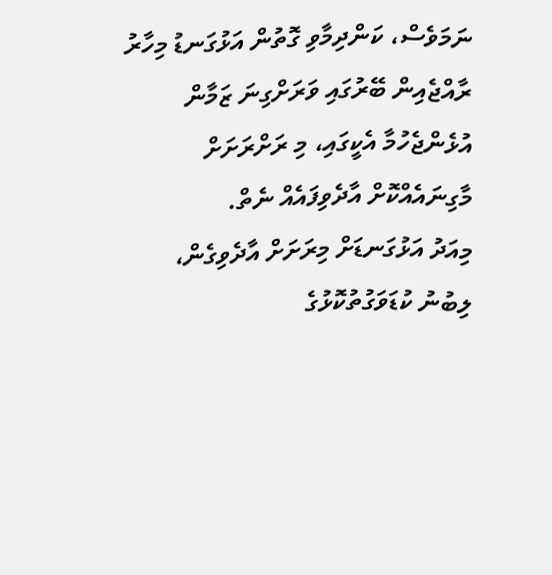ނަމަވެސް، ކަންދިމާވި ގޮތުން އަޅުގަނޑު މިހާރު ރާއްޖެއިން ބޭރުގައި ވަރަށްގިނަ ޒަމާން އުޅެންޖެހުމާ އެކީގައި، މި ރަށްރަށަށް މާގިނައެއްކޮށް އާދެވިފައެއް ނެތް.
މިއަދު އަޅުގަނޑަށް މިރަށަށް އާދެވިގެން، ލިބުނު ކުޑަވަގުތުކޮޅުގެ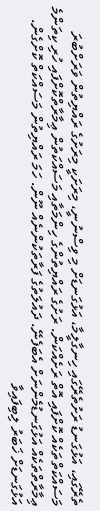ތެރޭގައި، އަޅުގަނޑު ރަށުތެރޭގައި ހިނގާލީމާ، އަޅުގަނޑަށް މި ވިސްނުނީ، މިރަށަކީ މިރަށުގެ ރައްޔިތުން ވަރަށްބުރަ މަސައްކަތްތަކެއް ކޮށްފައި އޮތް ރަށެއްކަން. ރަށުގެ ރައްޔިތުންގެ ހިންމަތާއި މަސައްކަތުން ޢިމާރާތްކޮށްފައި ހުރި ކިތަންމެ ޢިމާރާތްތަކެއް އަޅުގަނޑުމެންނަށް އެބަފެނޭ. ދައުލަތުގެ ފަރާތަކުންނެއް ނޫން. ހަމަ ރައްޔިތުން މަސައްކަތް ކޮށްގެން. އަޅުގަނޑަށް ޚަބަރު ލިބިފައިވާ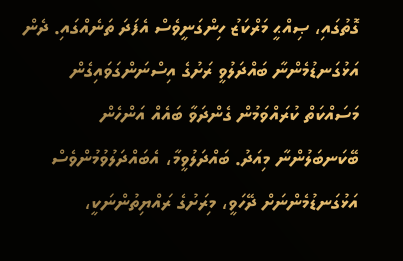ގޮތުގައި، ޞިއްޙީ މަރްކަޒު ހިންގަނީވެސް އެފަދަ ތަނެއްގައި. ދެން އަޅުގަނޑުމެންނާ ބައްދަލުވީ ރަށުގެ އިސްނަންގަވައިގެން މަސައްކަތް ކުރައްވަމުން ގެންދަވާ ބައެއް އަންހެން ބޭކަނބަލުންނާ މިއަދު. ބައްދަލުވީމާ، އެބައްދަލުވުމުންވެސް އަޅުގަނޑުމެންނަށް ދޭހަވީ، މިރަށުގެ ރައްޔިތުންނަކީ،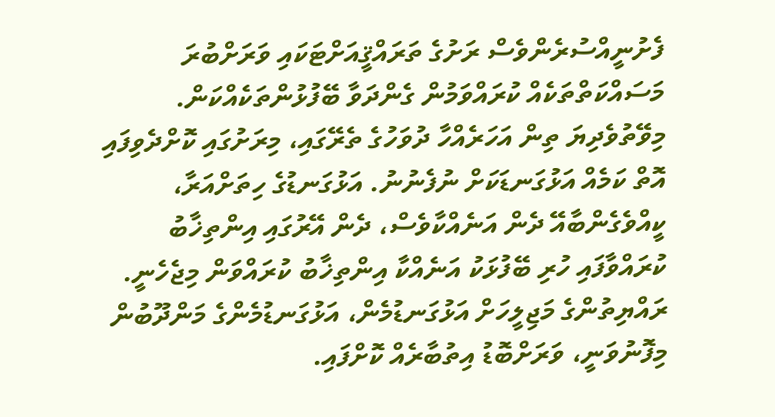ފެށުނީއްސުރެންވެސް ރަށުގެ ތަރައްޤީއަށްޓަކައި ވަރަށްބުރަ މަސައްކަތްތަކެއް ކުރައްވަމުން ގެންދަވާ ބޭފުޅުންތަކެއްކަން. މިވޭތުވެދިޔަ ތިން އަހަރެއްހާ ދުވަހުގެ ތެރޭގައި، މިރަށުގައި ކޮށްދެވިފައި އޮތް ކަމެއް އަޅުގަނޑަކަށް ނުފެނުނު. އަޅުގަނޑުގެ ހިތަށްއަރާ، ކީއްވެގެންބާއޭ ދެން އަނެއްކާވެސް، ދެން އޭރުގައި އިންތިޚާބު ކުރައްވާފައި ހުރި ބޭފުޅަކު އަނެއްކާ އިންތިޚާބު ކުރައްވަން މިޖެހެނީ. ރައްޔިތުންގެ މަޖިލީހަށް އަޅުގަނޑުމެން، އަޅުގަނޑުމެންގެ މަންދޫބުން މިފޮނުވަނީ، ވަރަށްބޮޑު އިތުބާރެއް ކޮށްފައި.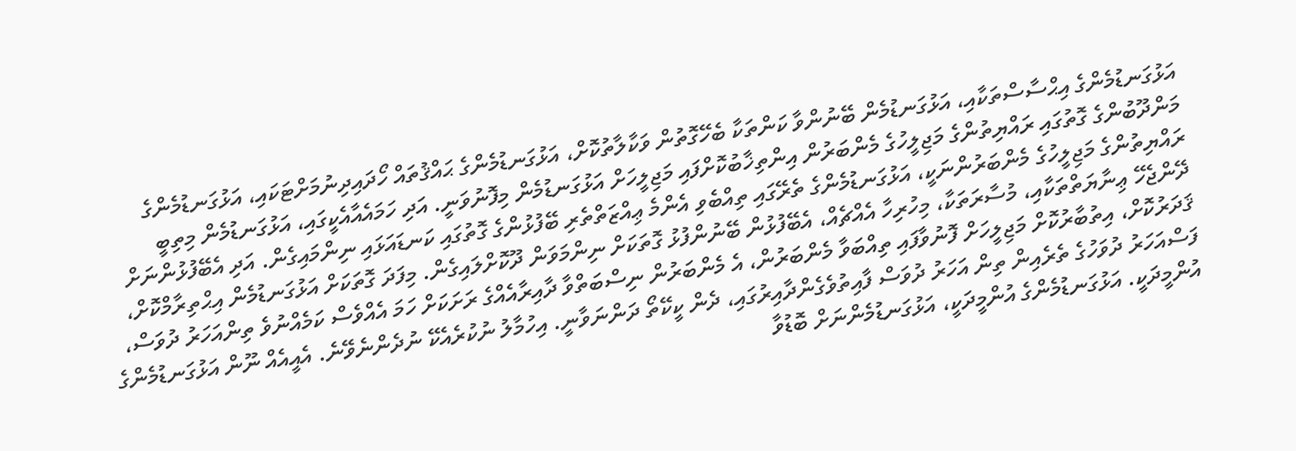އަޅުގަނޑުމެންގެ އިޙްސާސްތަކާއި، އަޅުގަނޑުމެން ބޭނުންވާ ކަންތަކާ ބެހޭގޮތުން ވަކާލާތުކޮށް، އަޅުގަނޑުމެންގެ ޙައްޤުތައް ހޯދައިދިނުމަށްޓަކައި، އަޅުގަނޑުމެންގެ މަންދޫބުންގެ ގޮތުގައި ރައްޔިތުންގެ މަޖިލީހުގެ މެންބަރުން އިންތިޚާބުކޮށްފައި މަޖިލީހަށް އަޅުގަނޑުމެން މިފޮނުވަނީ. އަދި ހަމައެއާއެކީގައި، އަޅުގަނޑުމެން މިތިބީ ރައްޔިތުންގެ މަޖިލީހުގެ މެންބަރުންނަކީ، އަޅުގަނޑުމެންގެ ތެރޭގައި ތިއްބެވި އެންމެ ޢިއްޒަތްތެރި ބޭފުޅުންގެ ގޮތުގައި ކަނޑައަޅައި ނިންމައިގެން. އަދި އެބޭފުޅުންނަށް ދޭންޖެހޭ ޢިނާޔަތްތަކާއި، މުސާރަތަކާ، މިހުރިހާ އެއްޗެއް، އެބޭފުޅުން ބޭނުންފުޅު ގޮތަކަށް ނިންމަވަން ދޫކޮށްލައިގެން. މިފަދަ ގޮތަކަށް އަޅުގަނޑުމެން އިޙްތިރާމްކޮށް، ޤަދަރުކޮށް، އިތުބާރުކޮށް މަޖިލީހަށް ފޮނުވާފައި ތިއްބަވާ މެންބަރުން، އެ މެންބަރުން ނިސްބަތްވާ ދާއިރާއެއްގެ ރަށަކަށް ހަމަ އެއްވެސް ކަމެއްނުވެ ތިންއަހަރު ދުވަސް، ފަސްއަހަރު ދުވަހުގެ ތެރެއިން ތިން އަހަރު ދުވަސް ފާއިތުވެގެންދާއިރުގައި، ދެން ކީކޭތޯ ދަންނަވާނީ. އިހުމާލު ނުކުރެއެކޭ ނުދެންނެވޭނެ. އެއީއެއް ނޫން އަޅުގަނޑުމެންގެ އުންމީދަކީ. އަޅުގަނޑުމެންގެ އުންމީދަކީ، އަޅުގަނޑުމެންނަށް ބޮޑުވާ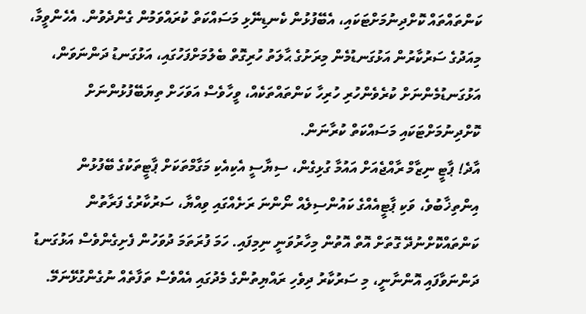ކަންތައްތައް ކޮށްދިނުމަށްޓަކައި، އެބޭފުޅުން ކެނޑިނޭޅި މަސައްކަތް ކުރައްވަމުން ގެންދެވުން. އެހެންވީމާ، މިއަދުގެ ސަރުކާރުން އަޅުގަނޑުމެން މިރަށުގެ ޙާލަތު ހުރިގޮތް ބެލުމަށްފަހުގައި، އަޅުގަނޑު ދަންނަވަން، އަޅުގަނޑުމެންނަށް ކުރެވެންހުރި ހުރިހާ ކަންތައްތަކެއް، ވީހާވެސް އަވަހަށް ތިޔަބޭފުޅުންނަށް ކޮށްދިނުމަށްޓަކައި މަސައްކަތް ކުރާނަން.
އާދެ! ޕާޓީ ނިޒާމް ރާއްޖެއަށް އައުމާ ގުޅިގެން، ސިޔާސީ އެކިއެކި މަގާމްތަކަށް ޕާޓީތަކުގެ ބޭފުޅުން އިންތިޚާބުވެ، ވަކި ޕާޓީއެއްގެ ކައުންސިލެއް ނޯންނަ ރަށެއްގައި ވިއްޔާ، ސަރުކާރުގެ ފަރާތުން ކަންތައްކޮށްނުދޭ ގޮތަށް އޮތް އޮތުން މިހާރުވަނީ ނިމިފައި. ހަމަ ފުރަތަމަ ދުވަހުން ފެށިގެންވެސް އަޅުގަނޑު ދަންނަވާފައި އޮންނާނީ، މި ސަރުކާރު ދިވެހި ރައްޔިތުންގެ މެދުގައި އެއްވެސް ތަފާތެއް ނުގެންގުޅޭނަމޭ.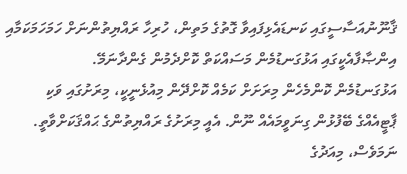ޤާނޫނުއަސާސީގައި ކަނޑައެޅިފައިވާ ގޮތުގެ މަތިން، ހުރިހާ ރައްޔިތުންނަށް ހަމަހަމަކަމާއި އިންޞާފާއެކީގައި އަޅުގަނޑުމެން މަސައްކަތް ކޮށްދެމުން ގެންދާނަމޭ.
އަޅުގަނޑުމެން ކޮންމެހެން މިރަށަށް ކަމެއް ކޮށްދޭން މިއުޅެނީކީ، މިރަށުގައި ވަކި ޕާޓީއެއްގެ ބޭފުޅުން ގިނަވީމައެއް ނޫން. އެއީ މިރަށުގެ ރައްޔިތުންގެ ޙައްޤަކަށްވާތީ. ނަމަވެސް، މިއަދުގެ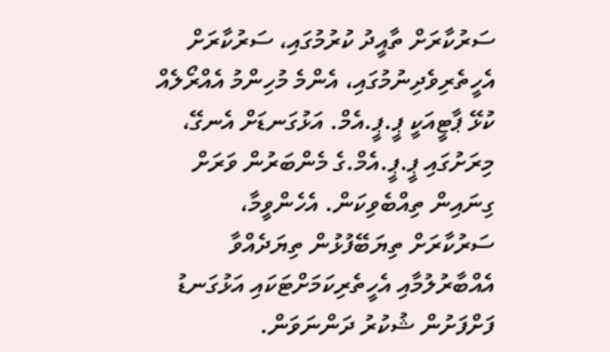ސަރުކާރަށް ތާއީދު ކުރުމުގައި، ސަރުކާރަށް އެހީތެރިވެދިނުމުގައި، އެންމެ މުހިންމު އެއްރޯލެއް ކުޅޭ ޕާޓީއަކީ ޕީ.ޕީ.އެމް. އަޅުގަނޑަށް އެނގޭ، މިރަށުގައި ޕީ.ޕީ.އެމް.ގެ މެންބަރުން ވަރަށް ގިނައިން ތިއްބެވިކަން. އެހެންވީމާ، ސަރުކާރަށް ތިޔަބޭފުޅުން ތިޔަދެއްވާ އެއްބާރުލުމާއި އެހީތެރިކަމަށްޓަކައި އަޅުގަނޑު ފަށްފަށުން ޝުކުރު ދަންނަވަން.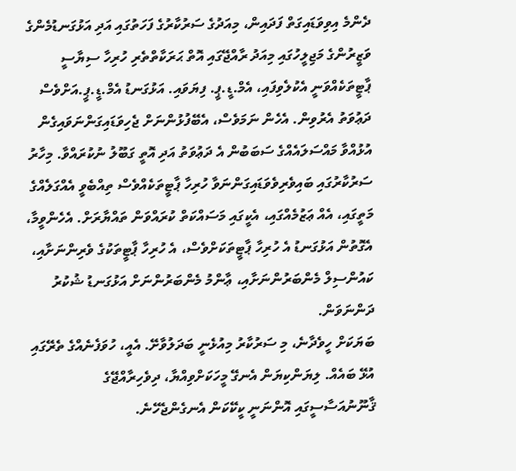ދެންމެ އިވިވަޑައިގަތް ފަދައިން، މިއަދުގެ ސަރުކާރުގެ ފަހަތުގައި އަދި އަޅުގަނޑުމެންގެ ވަޒީރުންގެ މަޖިލީހުގައި މިއަދު ރާއްޖޭގައި އޮތް ޙަރަކާތްތެރި ހުރިހާ ސިޔާސީ ޕާޓީތަކެއްވަނީ އެކުލެވިފައި، އެމް.ޑީ.ޕީ. ފިޔަވައި. އަޅުގަނޑު އެމް.ޑީ.ޕީ.އަށްވެސް ދަޢުވަތު އެރުވިން. އެހެން ނަމަވެސް، އެބޭފުޅުންނަށް ޖެހިވަޑައިގަންނަވައިގެން އުޅުއްވާ މައްސަލައެއްގެ ސަބަބުން އެ ދަޢުވަތު އަދި އޮތީ ގަބޫލު ނުކުރައްވާ. މިހާރު ސަރުކާރުގައި ބައިވެރިވެވަޑައިގަންނަވާ ހުރިހާ ޕާޓީތަކެއްވެސް ތިއްބެވީ އެއްގަލެއްގެ މަތީގައި، އެއް ޢަޒުމެއްގައި، އެކީގައި މަސައްކަތް ކުރައްވަން ތައްޔާރަށް. އެހެންވީމާ، އެގޮތުން އަޅުގަނޑު އެ ހުރިހާ ޕާޓީތަކަށްވެސް، އެ ހުރިހާ ޕާޓީތަކުގެ ވެރިންނަށާއި، ކައުންސިލް މެންބަރުންނަށާއި، ޢާންމު މެންބަރުންނަށް އަޅުގަނޑު ޝުކުރު ދަންނަވަން.
ބަޔަކަށް ހީވެދާނެ، މި ސަރުކާރު މިއުޅެނީ ބަދަލުވާށޭ. އެއީ، ހުވަފެނެއްގެ ތެރޭގައި އުޅޭ ބައެއް. ލިޔަންކިޔަން އެނގޭ މީހަކަށްވިއްޔާ، ދިވެހިރާއްޖޭގެ ޤާނޫނުއަސާސީގައި އޮންނަނީ ކީކޭކަން އެނގެންޖެހޭނެ.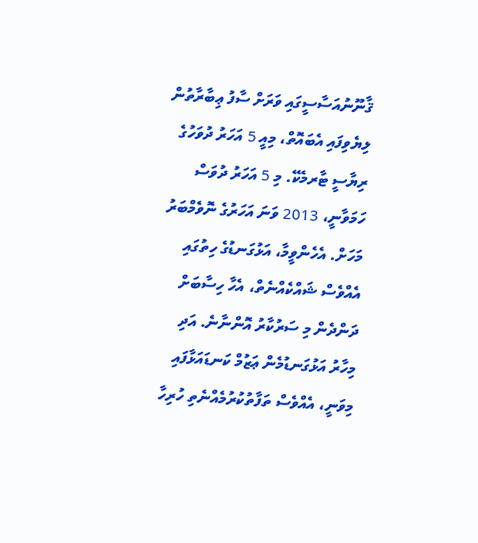ޤާނޫނުއަސާސީގައި ވަރަށް ސާފު ޢިބާރާތުން ލިޔެވިފައި އެބައޮތް، މިއީ 5 އަހަރު ދުވަހުގެ ރިޔާސީ ޓާރމެކޭ. މި 5 އަހަރު ދުވަސް ހަމަވާނީ، 2013 ވަނަ އަހަރުގެ ނޮވެމްބަރު މަހަށް. އެހެންވީމާ، އަޅުގަނޑުގެ ހިތުގައި އެއްވެސް ޝައްކެއްނެތް، އެހާ ހިސާބަށް ދަންދެން މި ސަރުކާރު އޮންނާނެ. އަދި މިހާރު އަޅުގަނޑުމެން ޢަޒުމް ކަނޑައަޅާފައި މިވަނީ، އެއްވެސް ތަފާތުކުރުމެއްނެތި ހުރިހާ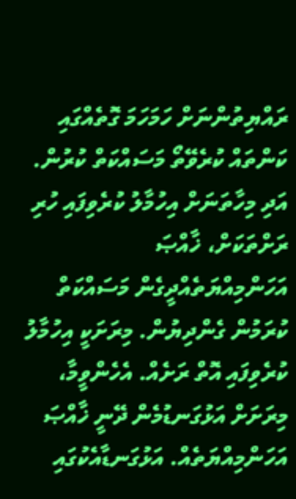ރައްޔިތުންނަށް ހަމަހަމަ ގޮތެއްގައި ކަންތައް ކުރެވޭތޯ މަސައްކަތް ކުރުން. އަދި މިހާތަނަށް އިހުމާލު ކުރެވިފައި ހުރި ރަށްތަކަށް، ޚާއްޞަ އަހަންމިއްޔަތެއްދީގެން މަސައްކަތް ކުރަމުން ގެންދިޔުން. މިރަށަކީ އިހުމާލު ކުރެވިފައި އޮތް ރަށެއް. އެހެންވީމާ، މިރަށަށް އަޅުގަނޑުމެން ދޭނީ ޚާއްޞަ އަހަންމިއްޔަތެއް. އަޅުގަނޑާއެކުގައި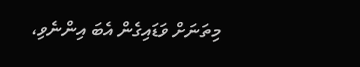މިތަނަށް ވަޑައިގެން އެބަ އިންނެވި،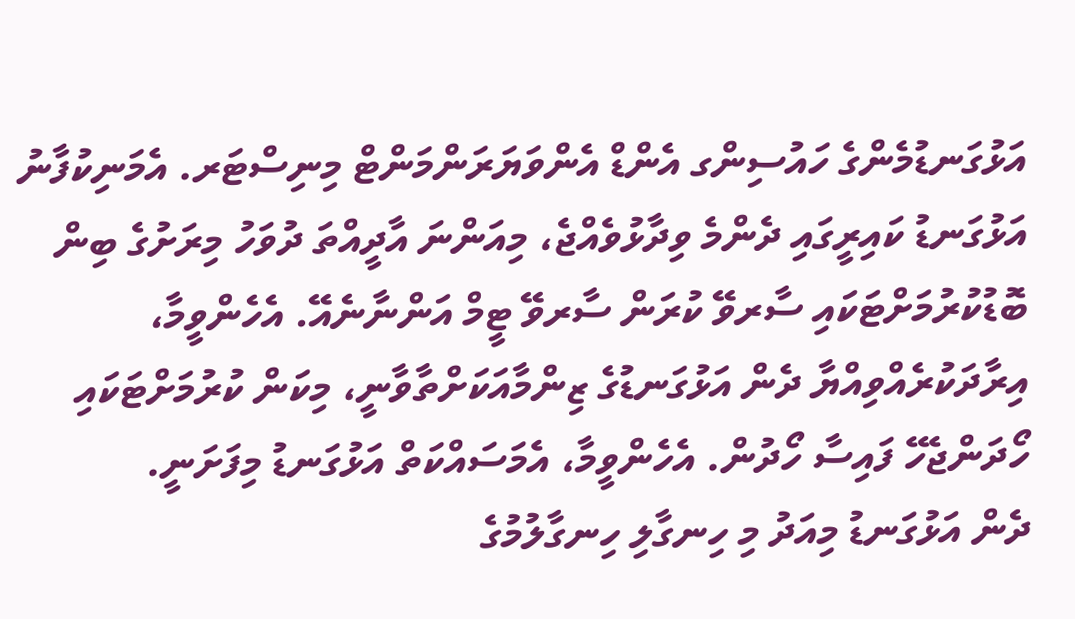އަޅުގަނޑުމެންގެ ހައުސިންގ އެންޑް އެންވަޔަރަންމަންޓް މިނިސްޓަރ. އެމަނިކުފާނު އަޅުގަނޑު ކައިރީގައި ދެންމެ ވިދާޅުވެއްޖެ، މިއަންނަ އާދީއްތަ ދުވަހު މިރަށުގެ ބިން ބޮޑުކުރުމަށްޓަކައި ސާރވޭ ކުރަން ސާރވޭ ޓީމް އަންނާނެއޭ. އެހެންވީމާ، އިރާދަކުރެއްވިއްޔާ ދެން އަޅުގަނޑުގެ ޒިންމާއަކަށްތާވާނީ، މިކަން ކުރުމަށްޓަކައި ހޯދަންޖެހޭ ފައިސާ ހޯދުން. އެހެންވީމާ، އެމަސައްކަތް އަޅުގަނޑު މިފަށަނީ.
ދެން އަޅުގަނޑު މިއަދު މި ހިނގާލި ހިނގާލުމުގެ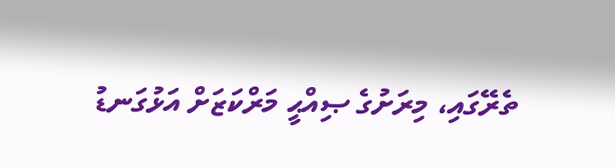ތެރޭގައި، މިރަށުގެ ޞިއްޙީ މަރްކަޒަށް އަޅުގަނޑު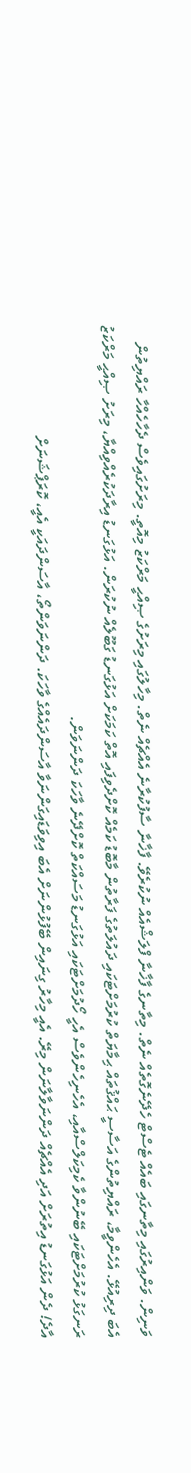ވަނިން. ވަންއިރުގައި މިތާނގައި ބައެއް ޓެސްޓް ހެދޭނެގޮތެއް ނެތް. މިތާނގެ ފާޚާނާ ފްލަޝްއެއް ނުކުރެވޭ. ފާޚާނާ ސާފުކުރާނެ އެއްޗެއް ނެތް. މިހާލުގައި މިރަށުގެ ޞިއްޙީ މަރްކަޒު މިއޮތީ. މިރަށުގައިވެސް ދެހާހެއްހާ ރައްޔިތުން އެބަ ދިރިއުޅޭ. އެހެންވީމާ، ރައްޔިތުންގެ އަސާސީ ޙައްޤުތައް ޙިމާޔަތް ކުރުމަށްޓަކައި ދައުލަތުގެ ފަރާތުން މާބޮޑު ކަމެއް ކޮށްދެވިފައި އޮތް ކަމަކަށް އަޅުގަނޑު ގަބޫލެއް ނުކުރަން. އަޅުގަނޑު އިރާދަކުރެއްވިއްޔާ، މިރަށު ޞިއްޙީ މަރްކަޒު ރަނގަޅު ކުރުމަށްޓަކައި ބޭނުންވާ ކެމިކަލްސްއާއި، އެހެނިހެންވެސް އެހީ ހޯދުމަށްޓަކައި އަޅުގަނޑު މަސައްކަތް ކޮށްދޭނެ ވާހަކަ ދަންނަވަން.
އާދެ! ދެން އަޅުގަނޑު އިތުރަށް އަދި އެއްޗެއް ދަންނަވާލާނަން މިރޭ. އެއީ މިހާރު ގިނައިން ބޭފުޅުންނަށް އެބަ އިވިވަޑައިގަންނަވާ އާސަންދައެއްގެ ވާހަކަ. ދަންނަވަންތޯ، އާސަންދައަކީ އެއީ، ކޮރަޕްޝަނަށް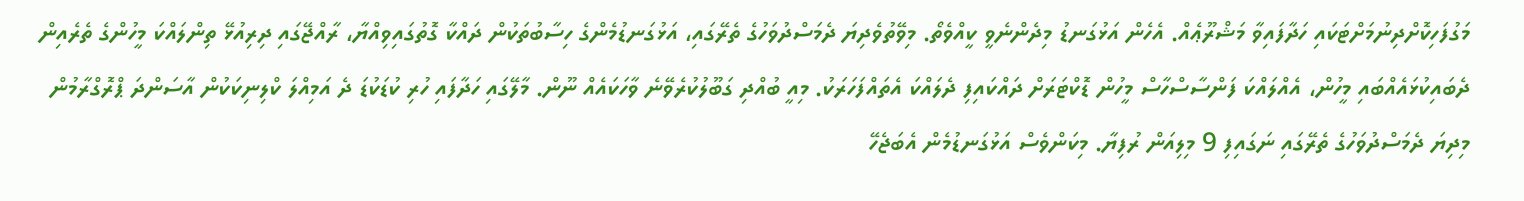މަގުފަހިކޮށްދިނުމަށްޓަކައި ހަދާފައިވާ މަޝްރޫޢެއް. އެހެން އަޅުގަނޑު މިދެންނެވީ ކީއްވެތޯ. މިވޭތުވެދިޔަ ދެމަސްދުވަހުގެ ތެރޭގައި، އަޅުގަނޑުމެންގެ ހިސާބުތަކުން ދައްކާ ގޮތުގައިވިއްޔާ، ރާއްޖޭގައި ދިރިއުޅޭ ތިންލައްކަ މީހުންގެ ތެރެއިން ދެބައިކުޅައެއްބައި މީހުން، އެއްލައްކަ ފަންސާސްހާސް މީހުން ޑޮކްޓަރަށް ދައްކައިފި ދެލައްކަ އެތައްފަހަރަކު. މިއީ ބުއްދި ގަބޫލުކުރެވޭނެ ވާހަކައެއް ނޫން. މާލޭގައި ހަދާފައި ހުރި ކުޑަކުޑަ ދެ އަމިއްލަ ކްލިނިކަކުން އާސަންދަ ޕްރޮގްރާމުން މިދިޔަ ދެމަސްދުވަހުގެ ތެރޭގައި ނަގައިފި 9 މިލިއަން ރުފިޔާ. މިކަންވެސް އަޅުގަނޑުމެން އެބަޖެހޭ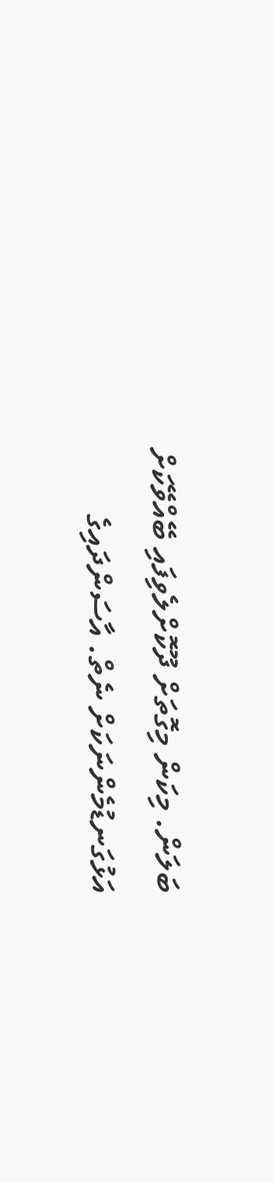ބަލަން. މިކަން މިގޮތަށް ދޫކޮށްލެވިފައި ބޭއްވޭކަށް އަޅުގަނޑުމެންނަކަށް ނެތް. އާސަންދައިގެ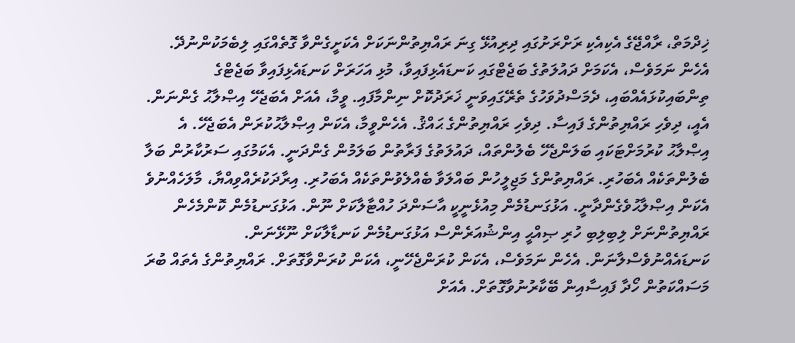ޚިދްމަތް، ރާއްޖޭގެ އެކިއެކި ރަށްރަށުގައި ދިރިއުޅޭ ގިނަ ރައްޔިތުންނަކަށް އެކަށީގެންވާ ގޮތެއްގައި ލިބެމަކުންނުދޭ. އެހެން ނަމަވެސް، އެކަމަށް ދައުލަތުގެ ބަޖެޓްގައި ކަނޑައެޅިފައިވާ، މުޅި އަހަރަށް ކަނޑައެޅިފައިވާ ބަޖެޓްގެ ތިންބައިކުޅައެއްބައި، ދެމަސްދުވަހުގެ ތެރޭގައިވަނީ ޚަރަދުކޮށް ނިންމާފައި. ވީމާ، އެއަށް އެބަޖެހޭ އިޞްލާޙު ގެންނަން. އެއީ، ދިވެހި ރައްޔިތުންގެ ފައިސާ. ދިވެހި ރައްޔިތުންގެ ޙައްޤު. އެހެންވީމާ، އެކަން އިޞްލާޙުކުރަން އެބަޖެހޭ. އެ އިޞްލާޙު ކުރުމަށްޓަކައި ބަލަންޖެހޭ ބެލުންތައް، ދައުލަތުގެ ފަރާތުން ބަލަމުން ގެންދަނީ. އެކަމުގައި ސަރުކާރުން ބަލާ ބެލުންތަކެއް އެބަހުރި. ރައްޔިތުންގެ މަޖިލީހުން ބައްލަވާ ބެއްލެވުންތަކެއް އެބަހުރި. އިރާދަކުރެއްވިއްޔާ، މާލަހެއްނުވެ އެކަން އިޞްލާޙުވެގެންދާނީ. އަޅުގަނޑުމެން މިއުޅެނީކީ އާސަންދަ ހުއްޓާލާކަށް ނޫން. އަޅުގަނޑުމެން ކޮންމެހެން ރައްޔިތުންނަށް ލިބިލިބި ހުރި ޞިއްޙީ އިންޝުއަރެންސް އަޅުގަނޑުމެން ކަނޑާލާކަށް ނޫޅޭނަން. ކަނޑައެއްނުވެސްލާނަން. އެހެން ނަމަވެސް، އެކަން ކުރަންޖެހޭނީ، އެކަން ކުރަންވާގޮތަށް. ރައްޔިތުންގެ އެތައް ބުރަ މަސައްކަތުން ހޯދާ ފައިސާއިން ބޭކާރުނުވާގޮތަށް. އެއަށް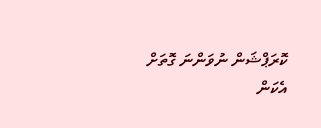ކޮރަޕްޝަން ނުވަންނަ ގޮތަށް އެކަން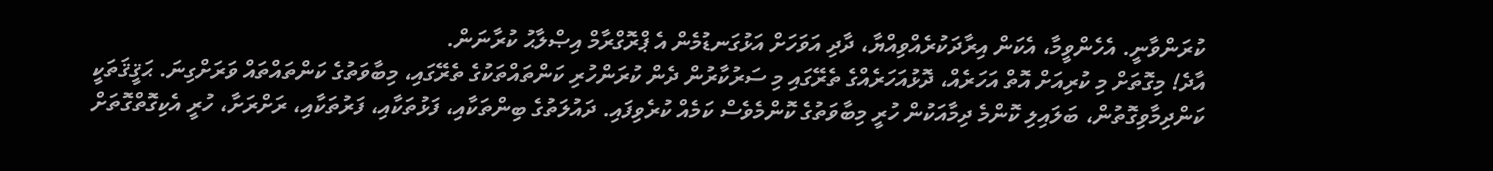ކުރަންވާނީ. އެހެންވީމާ، އެކަން އިރާދަކުރެއްވިއްޔާ، ދާދި އަވަހަށް އަޅުގަނޑުމެން އެ ޕްރޮގްރާމް އިޞްލާޙު ކުރާނަން.
އާދެ! މިގޮތަށް މި ކުރިއަށް އޮތް އަހަރެއް، ދޮޅުއަހަރެއްގެ ތެރޭގައި މި ސަރުކާރުން ދެން ކުރަންހުރި ކަންތައްތަކުގެ ތެރޭގައި، މިބާވަތުގެ ކަންތައްތައް ވަރަށްގިނަ. ޙަޤީޤަތަކީ ކަންދިމާވިގޮތުން، ބަލައިލި ކޮންމެ ދިމާއަކުން ހުރީ މިބާވަތުގެ ކޮންމެވެސް ކަމެއް ކުރެވިފައި. ދައުލަތުގެ ބިންތަކާއި، ފަޅުތަކާއި، ފަރުތަކާއި، ރަށްރަށާ، ހުރީ އެކިގޮތްގޮތަށް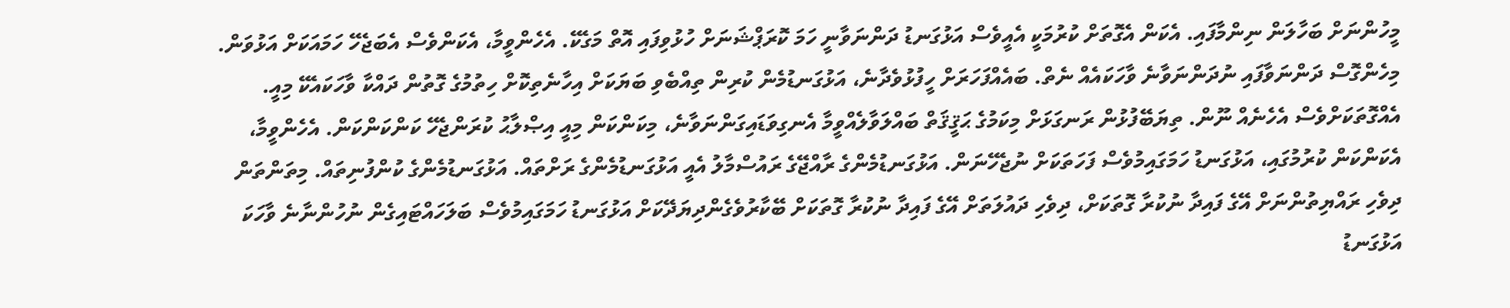މީހުންނަށް ބަހާލަން ނިންމާފައި. އެކަން އެގޮތަށް ކުރުމަކީ އެއީވެސް އަޅުގަނޑު ދަންނަވާނީ ހަމަ ކޮރަޕްޝަނަށް ހުޅުވިފައި އޮތް މަގެކޭ. އެހެންވީމާ، އެކަންވެސް އެބަޖެހޭ ހަމައަކަށް އަޅުވަން. މިހެންގޮސް ދަންނަވާފައި ނުދަންނަވާނެ ވާހަކައެއް ނެތް. ބައެއްފަހަރަށް ހީފުޅުވެދާނެ، އަޅުގަނޑުމެން ކުރިން ތިއްބެވި ބަޔަކަށް އިހާނެތިކޮށް ހިތުމުގެ ގޮތުން ދައްކާ ވާހަކައެކޭ މިއީ. އެއްގޮތަކަށްވެސް އެހެނެއް ނޫން. ތިޔަބޭފުޅުން ރަނގަޅަށް މިކަމުގެ ޙަޤީޤަތް ބައްލަވާލެއްވީމާ އެނގިވަޑައިގަންނަވާނެ، މިކަންކަން މިއީ އިޞްލާޙު ކުރަންޖެހޭ ކަންކަންކަން. އެހެންވީމާ، އެކަންކަން ކުރުމުގައި، އަޅުގަނޑު ހަމަގައިމުވެސް ފަހަތަކަށް ނުޖެހޭނަން. އަޅުގަނޑުމެންގެ ރާއްޖޭގެ ރައުސްމާލު އެއީ އަޅުގަނޑުމެންގެ ރަށްތައް. އަޅުގަނޑުމެންގެ ކުންފުނިތައް. މިތަންތަން ދިވެހި ރައްޔިތުންނަށް އޭގެ ފައިދާ ނުކުރާ ގޮތަކަށް، ދިވެހި ދައުލަތަށް އޭގެ ފައިދާ ނުކުރާ ގޮތަކަށް ބޭކާރުވެގެންދިޔަދޭކަށް އަޅުގަނޑު ހަމަގައިމުވެސް ބަލަހައްޓައިގެން ނުހުންނާނެ ވާހަކަ އަޅުގަނޑު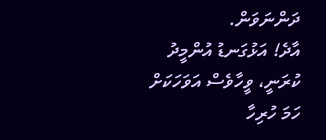ދަންނަވަން.
އާދެ! އަޅުގަނޑު އުންމީދު ކުރަނީ، ވީހާވެސް އަވަހަކަށް ހަމަ ހުރިހާ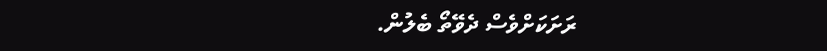ރަށަކަށްވެސް ދެވޭތޯ ބެލުން.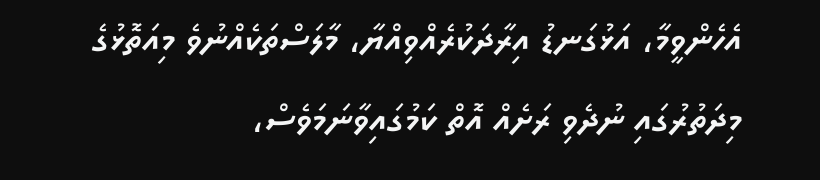އެހެންވީމާ، އަޅުގަނޑު އިރާދަކުރެއްވިއްޔާ، މާލަސްތަކެއްނުވެ މިއަތޮޅުގެ މިދަތުރުގައި ނުދެވި ރަށެއް އޮތް ކަމުގައިވާނަމަވެސް،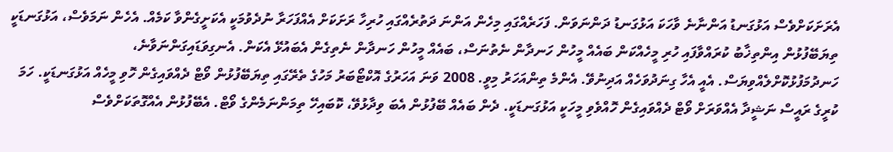އެރަށަކަށްވެސް އަޅުގަނޑު އަންނާނެ ވާހަކަ އަޅުގަނޑު ދަންނަވަން. ފަހަރެއްގައި މިހެން އަންނަ ދަތުރެއްގައި ހުރިހާ ރަށަކަށް އެއްފަހަރާ ނުދެވުމަކީ އެކަށީގެންވާ ކަމެއް. އެހެން ނަމަވެސް، އަޅުގަނޑަކީ ތިޔަބޭފުޅުން އިންތިޚާބު ކުރައްވާފައި ހުރި މީހެއްކަން ބައެއް މީހުން ހަނދާން ނެތުނަސް، ބައެއް މީހުން ހަނދާން ނެތިގެން އެބައުޅޭ އެކަން. އެނގިވަޑައިގަންނަވާނެ، ހަނދުމަފުޅުކޮށްލެއްވިޔަސް. އެއީ އެހާ ގިނަދުވަހެއް އަދިނުވޭ. އެންމެ ތިންއަހަރު މިވީ. 2008 ވަނަ އަހަރުގެ އޮކްޓޯބަރު މަހުގެ ތެރޭގައި ތިޔަބޭފުޅުން ވޯޓް ދެއްވައިގެން ހޮވި މީހެއް އަޅުގަނޑަކީ. ހަމަ ކުރީގެ ރައީސް ނަޝީދާ އެއްވަރަށް ވޯޓް ދެއްވައިގެން ހޮއްވެވި މީހަކީ އަޅުގަނޑަކީ. ދެން ބައެއް ބޭފުޅުން އެބަ ވިދާޅުވޭ، ކޮބައިހޭ ތިމަންނަމެންގެ ވޯޓް. އެބޭފުޅުން އެއްގޮތަކަށްވެސް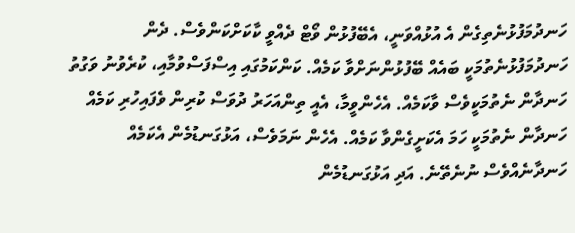ހަނދުމަފުޅުނެތިގެން އެ އުޅުއްވަނީ، އެބޭފުޅުން ވޯޓް ދެއްވީ ކާކަށްކަންވެސް. ދެން ހަނދުމަފުޅުނެތުމަކީ ބައެއް ބޭފުޅުންނަށްވާ ކަމެއް. ކަންކަމުގައި އިސްފަސްވުމާއި، ކުރެވުނު ވަގުތު ހަނދާން ނެތުމަކީވެސް ވާކަމެއް. އެހެންވީމާ، އެއީ ތިންއަހަރު ދުވަސް ކުރިން ވެފައިހުރި ކަމެއް ހަނދާން ނެތުމަކީ ހަމަ އެކަށީގެންވާ ކަމެއް. އެހެން ނަމަވެސް، އަޅުގަނޑުމެން އެކަމެއް ހަނދާނެއްވެސް ނުނެތޭނެ. އަދި އަޅުގަނޑުމެން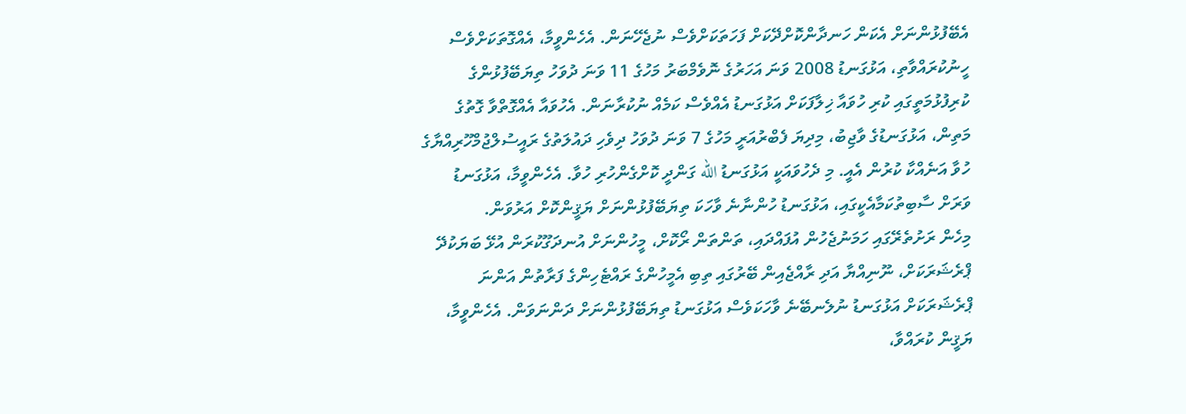އެބޭފުޅުންނަށް އެކަން ހަނދާންކޮށްދޭކަށް ފަހަތަކަށްވެސް ނުޖެހޭނަން. އެހެންވީމާ، އެއްގޮތަކަށްވެސް ހީނުކުރައްވާތި، އަޅުގަނޑު 2008 ވަނަ އަހަރުގެ ނޮވެމްބަރު މަހުގެ 11 ވަނަ ދުވަހު ތިޔަބޭފުޅުންގެ ކުރިފުޅުމަތީގައި ކުރި ހުވައާ ޚިލާފަކަށް އަޅުގަނޑު އެއްވެސް ކަމެއް ނުކުރާނަން. އެހުވައާ އެއްގޮތްވާ ގޮތުގެ މަތިން، އަޅުގަނޑުގެ ވާޖިބު، މިދިޔަ ފެބްރުއަރީ މަހުގެ 7 ވަނަ ދުވަހު ދިވެހި ދައުލަތުގެ ރައީސުލްޖުމްހޫރިއްޔާގެ ހުވާ އަނެއްކާ ކުރުން އެއީ. މި ދެހުވައަކީ އަޅުގަނޑު الله ގަންދީ ކޮށްގެންހުރި ހުވާ. އެހެންވީމާ، އަޅުގަނޑު ވަރަށް ސާބިތުކަމާއެކީގައި، އަޅުގަނޑު ހުންނާނެ ވާހަކަ ތިޔަބޭފުޅުންނަށް ޔަޤީންކޮށް އަރުވަން.
މިހެން ރަށުތެރޭގައި ހަމަނުޖެހުން އުފައްދައި، ތަންތަން ރޯކޮށް، މީހުންނަށް އުނދަގޫކުރަން އުޅޭ ބަޔަކުދޭ ޕްރެޝަރަކަށް، ނޫނިއްޔާ އަދި ރާއްޖެއިން ބޭރުގައި ތިބި އެމީހުންގެ ރައްޓެހިންގެ ފަރާތުން އަންނަ ޕްރެޝަރަކަށް އަޅުގަނޑު ނުލެނބޭނެ ވާހަކަވެސް އަޅުގަނޑު ތިޔަބޭފުޅުންނަށް ދަންނަވަން. އެހެންވީމާ، ޔަޤީން ކުރައްވާ،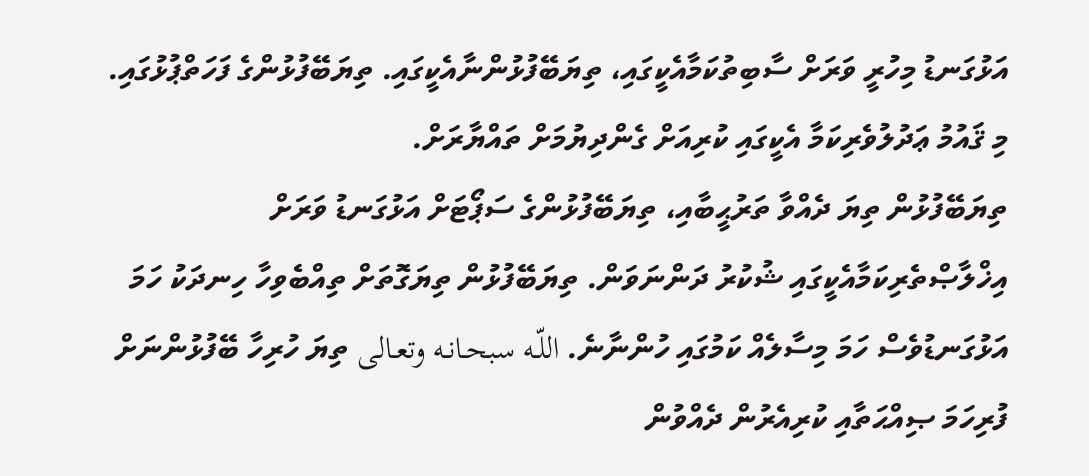އަޅުގަނޑު މިހުރީ ވަރަށް ސާބިތުކަމާއެކީގައި، ތިޔަބޭފުޅުންނާއެކީގައި. ތިޔަބޭފުޅުންގެ ފަހަތްޕުޅުގައި. މި ޤައުމު ޢަދުލުވެރިކަމާ އެކީގައި ކުރިއަށް ގެންދިޔުމަށް ތައްޔާރަށް.
ތިޔަބޭފުޅުން ތިޔަ ދެއްވާ ތަރުޙީބާއި، ތިޔަބޭފުޅުންގެ ސަޕޯޓަށް އަޅުގަނޑު ވަރަށް އިޚްލާޞްތެރިކަމާއެކީގައި ޝުކުރު ދަންނަވަން. ތިޔަބޭފުޅުން ތިޔަގޮތަށް ތިއްބެވިހާ ހިނދަކު ހަމަ އަޅުގަނޑުވެސް ހަމަ މިސާލެއް ކަމުގައި ހުންނާނެ. اللّـه سبحـانـه وتعـالى ތިޔަ ހުރިހާ ބޭފުޅުންނަށް ފުރިހަމަ ޞިއްޙަތާއި ކުރިއެރުން ދެއްވުން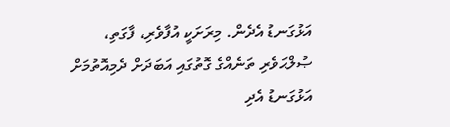އަޅުގަނޑު އެދެން. މިރަށަކީ އުފާވެރި، ފާގަތި، ޞުލްޙަވެރި ތަނެއްގެ ގޮތުގައި އަބަދަށް ދެމިއޮތުމަށް އަޅުގަނޑު އެދި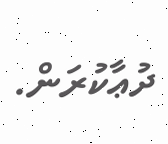ދުޢާކުރަން.